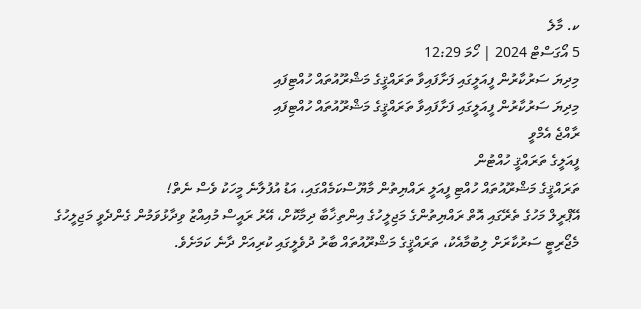ކ. މާލެ
5 އޯގަސްޓް 2024 | ހޯމަ 12:29
މިދިޔަ ސަރުކާރުން ފީއަލީގައި ފަށާފައިވާ ތަރައްޤީގެ މަޝްރޫއުތައް ހުއްޓިފައި
މިދިޔަ ސަރުކާރުން ފީއަލީގައި ފަށާފައިވާ ތަރައްޤީގެ މަޝްރޫއުތައް ހުއްޓިފައި
ރާއްޖެ އެމްވީ
ފީއަލީގެ ތަރައްޤީ ހުއްޓުން
ތަރައްޤީގެ މަޝްރޫއުތައް ހުއްޓި ފީއަލީ ރައްޔިތުން މާޔޫސްކަމެއްގައި، އަޑު އުފުލާނެ މީހަކު ވެސް ނެތް!
އޭޕްރީލް މަހުގެ ތެރޭގައި އޮތް ރައްޔިތުންގެ މަޖިލީހުގެ އިންތިޚާބާ ދިމާކޮށް، އޭރު ރައީސް މުއިއްޒު ވިދާޅުވަމުން ގެންދެވީ މަޖިލީހުގެ މެޖޯރިޓީ ސަރުކާރަށް ލިބުމާއެކު، ތަރައްޤީގެ މަޝްރޫއުތައް ބާރު ދުވެލީގައި ކުރިއަށް ދާނެ ކަމަށެވެ.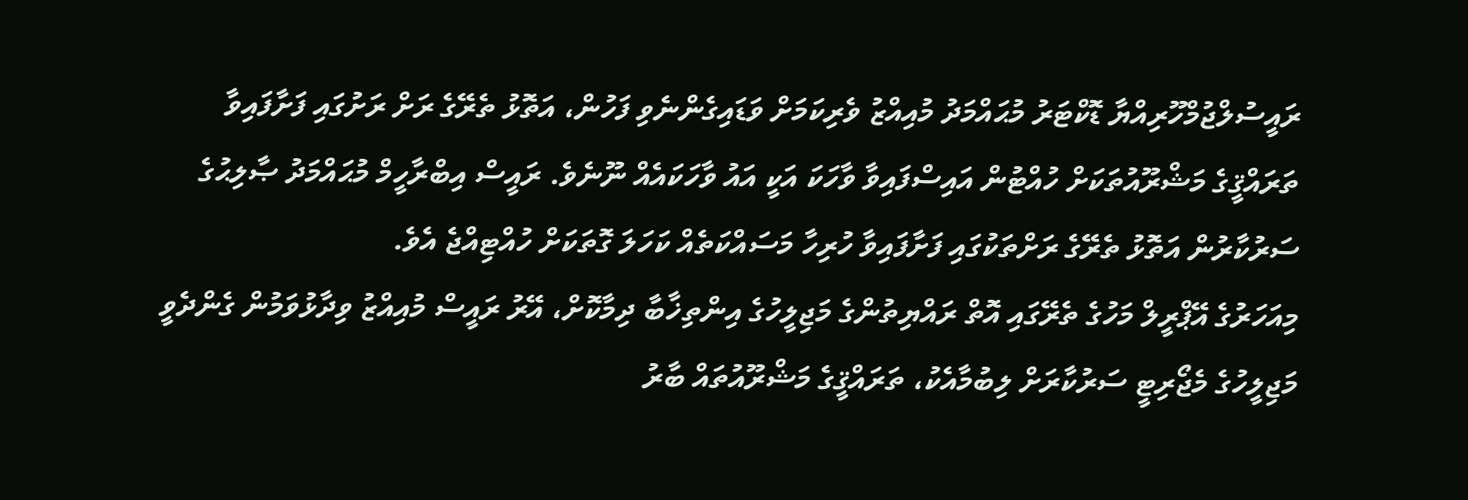ރައީސުލްޖުމްހޫރިއްޔާ ޑޮކްޓަރު މުޙައްމަދު މުއިއްޒު ވެރިކަމަށް ވަޑައިގެންނެވި ފަހުން، އަތޮޅު ތެރޭގެ ރަށް ރަށުގައި ފަށާފައިވާ ތަރައްޤީގެ މަޝްރޫއުތަކަށް ހުއްޓުން އައިސްފައިވާ ވާހަކަ އަކީ އައު ވާހަކައެއް ނޫނެވެ. ރައީސް އިބްރާހީމް މުޙައްމަދު ޞާލިޙުގެ ސަރުކާރުން އަތޮޅު ތެރޭގެ ރަށްތަކުގައި ފަށާފައިވާ ހުރިހާ މަސައްކަތެއް ކަހަލަ ގޮތަކަށް ހުއްޓިއްޖެ އެވެ.
މިއަހަރުގެ އޭޕްރީލް މަހުގެ ތެރޭގައި އޮތް ރައްޔިތުންގެ މަޖިލީހުގެ އިންތިޚާބާ ދިމާކޮށް، އޭރު ރައީސް މުއިއްޒު ވިދާޅުވަމުން ގެންދެވީ މަޖިލީހުގެ މެޖޯރިޓީ ސަރުކާރަށް ލިބުމާއެކު، ތަރައްޤީގެ މަޝްރޫއުތައް ބާރު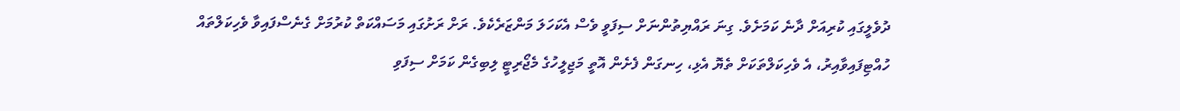ދުވެލީގައި ކުރިއަށް ދާނެ ކަމަށެވެ. ގިނަ ރައްޔިތުންނަށް ސިފަވީ ވެސް އެކަހަލަ މަންޒަރެކެވެ. ރަށް ރަށުގައި މަސައްކަތް ކުރުމަށް ގެނެސްފައިވާ ވެހިކަލްތައް ހުއްޓިފައިވާއިރު، އެ ވެހިކަލްތަކަށް ތެޔޮ އެޅި، ހިނގަން ފެށެން އޮތީ މަޖިލީހުގެ މެޖޯރިޓީ ލިބިގެން ކަމަށް ސިފަވި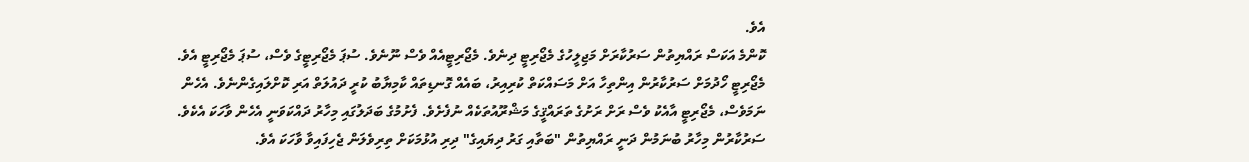އެވެ.
ކޮންމެ އަކަސް ރައްޔިތުން ސަރުކާރަށް މަޖިލީހުގެ މެޖޯރިޓީ ދިނެވެ. މެޖޯރިޓީއެއް ވެސް ނޫނެވެ. ސުޕަ މެޖޯރިޓީގެ ވެސް، ސުޕަ މެޖޯރިޓީ އެވެ. މެޖޯރިޓީ ހޯދުމަށް ސަރުކާރުން އިންތިހާ އަށް މަސައްކަތް ކުރިއިރު، ބައެއް ގޮނޑިތައް ކާމިޔާބު ކުރީ ދައުލަތް އަރި ކޮށްލައިގެންނެވެ. އެހެން ނަމަވެސް، މެޖޯރިޓީ އާއެކު ވެސް ރަށް ރަށުގެ ތަރައްޤީގެ މަޝްރޫއުތަކެއް ނުފެށެވެ. ފެށުމުގެ ބަދަލުގައި މިހާރު ދައްކަވަނީ އެހެން ވާހަކަ އެކެވެ. ސަރުކާރުން މިހާރު ބުނަމުން ދަނީ ރައްޔިތުން "ބަތާއި ގަރު ދިޔައިގެ" ދިރި އުޅުމަކަށް ތިރިވެލަން ޖެހިފައިވާ ވާހަކަ އެވެ.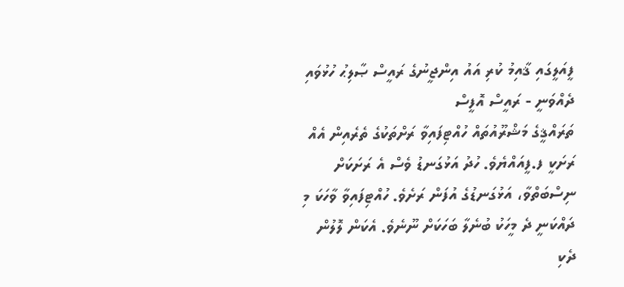ފީއަލީގައި ޤާއިމު ކުރި އައު އިންޖީނުގެ ރައީސް ޞާލިޙު ހުޅުވައި ދެއްވަނީ - ރައީސް އޮފީސް
ތަރައްޤީގެ މަޝްރޫއުތައް ހުއްޓިފައިވާ ރަށްތަކުގެ ތެރެއިން އެއް ރަށަކީ ފ.ފީއައްޔެވެ. ހުދު އަޅުގަނޑު ވެސް އެ ރަށަކަށް ނިސްބަތްވާ، އަޅުގަނޑުގެ އުފަން ރަށެވެ. ހުއްޓިފައިވާ ވާހަކަ މި ދައްކަނީ ދެ މީހަކު ބުނެލާ ބަހަކަށް ނޫނެވެ. އެކަން ލޮލުން ދެކި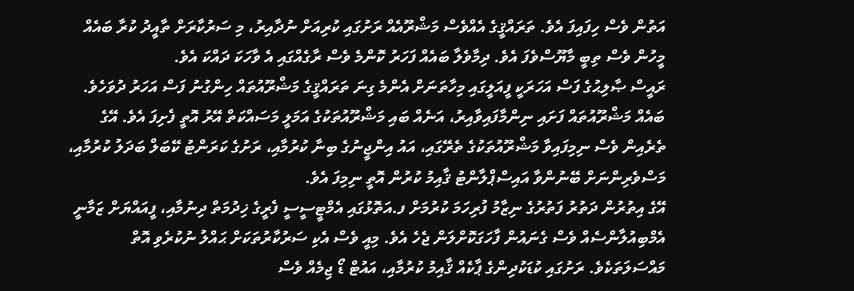އަތުން ވެސް ހިފައިފަ އެވެ. ތަރައްޤީގެ އެއްވެސް މަޝްރޫއެއް ރަށުގައި ކުރިއަށް ނުދާއިރު، މި ސަރުކާރަށް ތާއީދު ކުރާ ބައެއް މީހުން ވެސް ތިބީ މާޔޫސްވެފަ އެވެ. ދިމާވެލާ ބައެއް ފަހަރު ކޮންމެ ވެސް ރާގެއްގައި އެ ވާހަކަ ދައްކަ އެވެ.
ރައީސް ޞާލިޙުގެ ފަސް އަހަރަކީ ފީއަލީގައި މިހާތަނަށް އެންމެ ގިނަ ތަރައްޤީގެ މަޝްރޫއުތައް ހިންގުނު ފަސް އަހަރު ދުވަހެވެ. ބައެއް މަޝްރޫއުތައް ފަށައި ނިންމާފައިވާއިރު، އަނެއް ބައި މަޝްރޫއުތަކުގެ އަމަލީ މަސައްކަތް އޭރު އޮތީ ފެށިފަ އެވެ. އޭގެ ތެރެއިން ވެސް ނިމިފައިވާ މަޝްރޫއުތަކުގެ ތެރޭގައި، އައު އިންޖީނުގެ ބިނާ ކުރުމާއި، ރަށުގެ ކަރަންޓު ކޭބަލް ބަދަލު ކުރުމާއި، މަސްވެރިންނަށް ބޭނުންވާ އައިސްޕްލާންޓު ޤާއިމު ކުރުން އޮތީ ނިމިފަ އެވެ.
އޭގެ އިތުރުން ދަތުރު ފަތުރުގެ ނިޒާމު ފުރިހަމަ ކުރުމަށް ފ.އަތޮޅުގައި އެމްޓީސީސީ ފެރީގެ ޚިދުމަތް ދިނުމާއި، ފީއައްޔަށް ޒަމާނީ އެމްބިއުލާންސެއް ވެސް ގެނައުން ފާހަގަކޮށްލަން ޖެހެ އެވެ. މިއީ ވެސް އެކި ސަރުކާރުތަކަށް ޙައްލު ނުކުރެވި އޮތް މައްސަލަތަކެވެ. ރަށުގައި ކުޑަކުދިންގެ ޕާކެއް ޤާއިމު ކުރުމާއި، އައުޓް ޑޯ ޖިމެއް ވެސް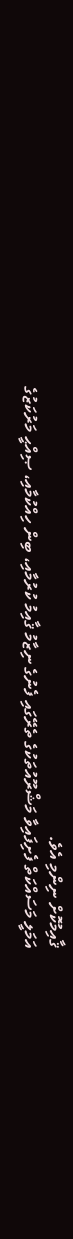ޤާއިމުކޮށް ނިންމި އެވެ.
އަމަލީ މަސައްކަތް ފެށިފައިވާ މަޝްރޫއުތަކުގެ ތެރޭގައި ފެނުގެ ނިޒާމު ޤާއިމު ކުރުމާއި، ބިން ހިއްކުމާއި، ޞިއްޙީ މަރުކަޒުގެ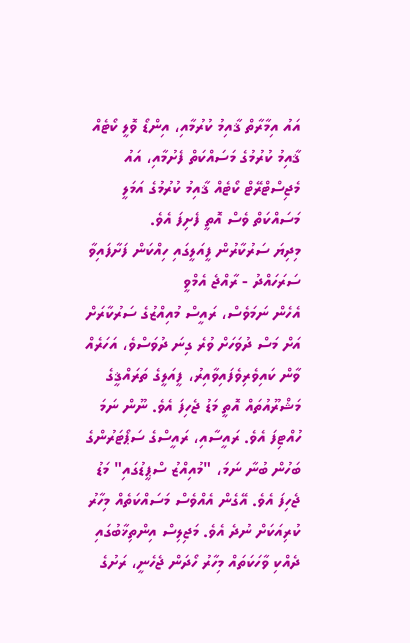އައު އިމާރާތް ޤާއިމު ކުރުމާއި، އިންޑޯ ވޮލީ ކޯޓެއް ޤާއިމު ކުރުމުގެ މަސައްކަތް ފެށުމާއި، އައު މެޖިސްޓްރޭޓް ކޯޓެއް ޤާއިމު ކުރުމުގެ އަމަލީ މަސައްކަތް ވެސް އޮތީ ފެށިފަ އެވެ.
މިދިޔަ ސަރުކާރުން ފީއަލީގައި ހިއްކަން ފަށާފައިވާ ސަރަހައްދު - ރާއްޖެ އެމްވީ
އެހެން ނަމަވެސް، ރައީސް މުއިއްޒުގެ ސަރުކާރަށް އަށް މަސް ދުވަހަށް ވުރެ ގިނަ ދުވަސްވެ، އަހަރެއް ވާން ކައިވެރިވެފައިވާއިރު، ފީއަލީގެ ތަރައްޤީގެ މަޝްރޫއުތައް އޮތީ މަޑު ޖެހިފަ އެވެ. ނޫން ނަމަ ހުއްޓިފަ އެވެ. ރައީސާއި، ރައީސްގެ ސަޕޯޓަރުންގެ ބަހުން ބުނާ ނަމަ، "މުއިއްޒު ސްޕީޑުގައި" މަޑު ޖެހިފަ އެވެ. އޭގެން އެއްވެސް މަސައްކަތެއް މިހާރު ކުރިއަކަށް ނުދެ އެވެ. މަޖިލިސް އިންތިޚާބުގައި ދެއްކި ވާހަކަތައް މިހާރު ހޯދަން ޖެހެނީ، ރަށުގެ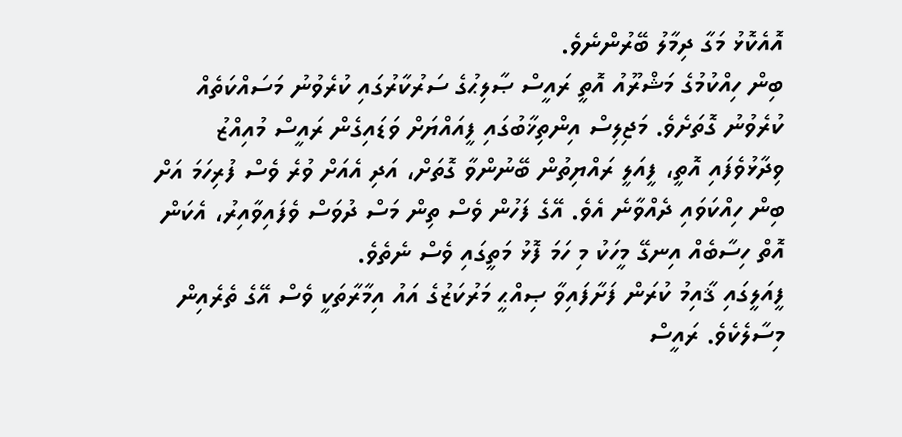އޮއެކޮޅު މަގާ ދިމާލު ބޭރުންނެވެ.
ބިން ހިއްކުމުގެ މަޝްރޫއު އޮތީ ރައީސް ޞާލިޙުގެ ސަރުކާރުގައި ކުރެވުނު މަސައްކަތެއް ކުރެވުނު ގޮތަށެވެ. މަޖިލިސް އިންތިޚާބުގައި ފީއައްޔަށް ވަޑައިގެން ރައީސް މުއިއްޒު ވިދާޅުވެފައި އޮތީ، ފީއަލީ ރައްޔިތުން ބޭނުންވާ ގޮތަށް، އަދި އެއަށް ވުރެ ވެސް ފުރިހަމަ އަށް ބިން ހިއްކަވައި ދެއްވާނެ އެވެ. އޭގެ ފަހުން ވެސް ތިން މަސް ދުވަސް ވެފައިވާއިރު، އެކަން އޮތް ހިސާބެއް އިނގޭ މީހަކު މި ހަމަ ފޮޅު މަތީގައި ވެސް ނެތެވެ.
ފީއަލީގައި ޤާއިމު ކުރަން ފަށާފައިވާ ޞިއްޙީ މަރުކަޒުގެ އައު އިމާރާތަކީ ވެސް އޭގެ ތެރެއިން މިސާލެކެވެ. ރައީސް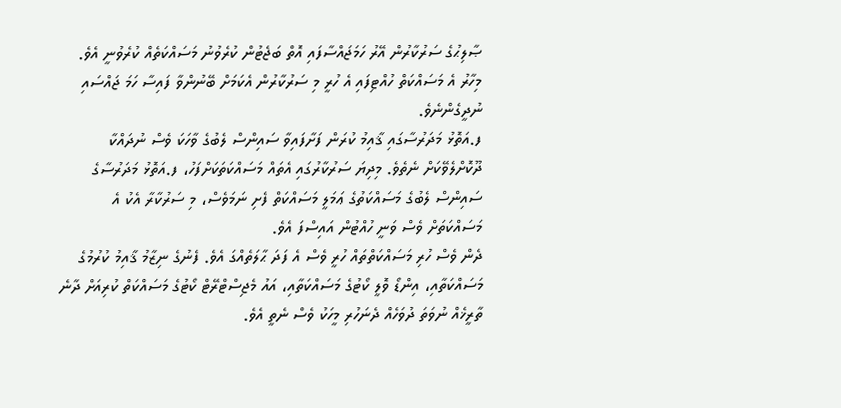ޞާލިޙުގެ ސަރުކާރުން އޭރު ހަމަޖައްސާފައި އޮތް ބަޖެޓުން ކުރެވުނު މަސައްކަތެއް ކުރެވުނީ އެވެ. މިހާރު އެ މަސައްކަތް ހުއްޓިފައި އެ ހުރީ މި ސަރުކާރުން އެކަމަށް ބޭނުންވާ ފައިސާ ހަމަ ޖައްސައި ނުދީގެންނެވެ.
ފ.އަތޮޅު މަދަރުސާގައި ޤާއިމު ކުރަން ފަށާފައިވާ ސައިންސް ލެބުގެ ވާހަކަ ވެސް ނުދައްކާ ދޫކޮށްލެވޭކަށް ނެތެވެ. މިދިޔަ ސަރުކާރުގައި އެތައް މަސައްކަތަކަށްފަހު، ފ.އަތޮޅު މަދަރުސާގެ ސައިންސް ލެބުގެ މަސައްކަތުގެ ޢަމަލީ މަސައްކަތް ފެށި ނަމަވެސް، މި ސަރުކާރާ އެކު އެ މަސައްކަތަށް ވެސް ވަނީ ހުއްޓުން އައިސްފަ އެވެ.
ދެން ވެސް ހުރި މަސައްކަތްތައް ހުރީ ވެސް އެ ފަދަ ޙާލަތެއްގަ އެވެ. ފެނުގެ ނިޒާމު ޤާއިމު ކުރުމުގެ މަސައްކަތާއި، އިންޑޯ ވޮލީ ކޯޓުގެ މަސައްކަތާއި، އައު މެޖިސްޓްރޭޓް ކޯޓުގެ މަސައްކަތް ކުރިއަށް ދާނެ ތާރީޚެއް ނުވަތަ ދުވަހެއް ދެނަހުރި މީހަކު ވެސް ނެތީ އެވެ.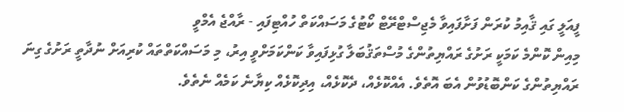ފީއަލީ ގައި ޤާއިމު ކުރަން ފަށާފައިވާ މެޖިސްޓްރޭޓް ކޯޓުގެ މަސައްކަތް ހުއްޓިފައި - ރާއްޖެ އެމްވީ
މިއިން ކޮންމެ ކަމަކީ ރަށުގެ ރައްޔިތުންގެ މުސްތަޤުބަލާ ގުޅިފައިވާ ކަންކަމަށްވީ އިރު، މި މަސައްކަތްތައް ކުރިއަށް ނުދާތީ ރަށުގެ ގިނަ ރައްޔިތުންގެ ކަންބޮޑުވުން އެބަ އޮތެވެ. އެއްކޮޅެއް، ދެކޮޅެއް، އިދިކޮޅެއް ކިޔާނެ ކަމެއް ނެތެވެ.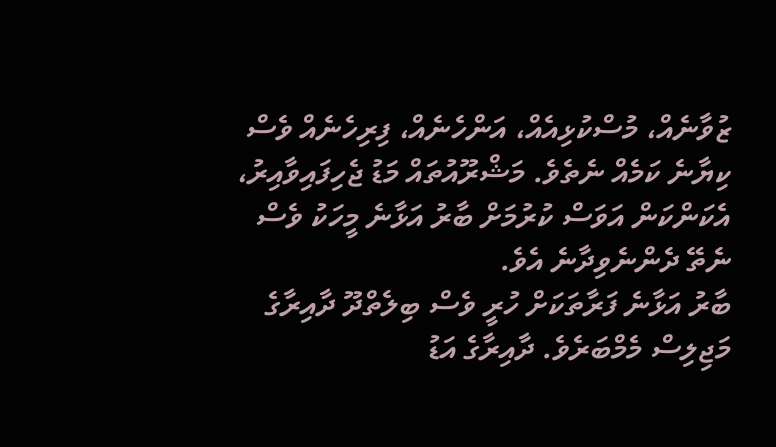ޒުވާނެއް، މުސްކުޅިއެއް، އަންހެނެއް، ފިރިހެނެއް ވެސް ކިޔާނެ ކަމެއް ނެތެވެ. މަޝްރޫއުތައް މަޑު ޖެހިފައިވާއިރު، އެކަންކަން އަވަސް ކުރުމަށް ބާރު އަޅާނެ މީހަކު ވެސް ނެތޭ ދެންނެވިދާނެ އެވެ.
ބާރު އަޅާނެ ފަރާތަކަށް ހުރީ ވެސް ބިލެތްދޫ ދާއިރާގެ މަޖިލިސް މެމްބަރެވެ. ދާއިރާގެ އަޑު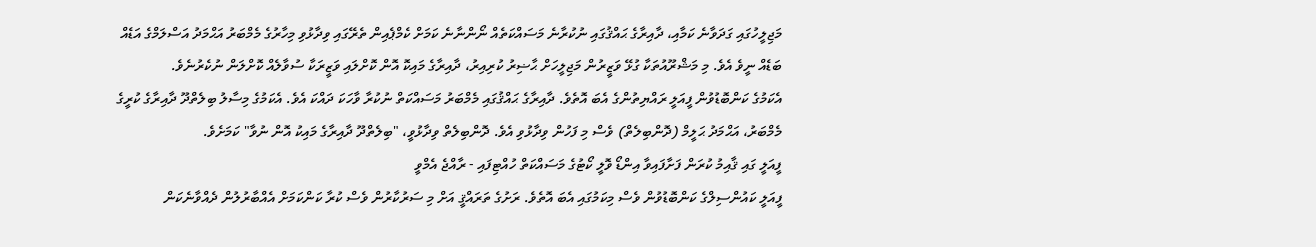މަޖިލީހުގައި ގަދަވާނެ ކަމާއި، ދާއިރާގެ ޙައްޤުގައި ނުކުރާނެ މަސައްކަތެއް ނޯންނާނެ ކަމަށް ކެމްޕެއިން ތެރޭގައި ވިދާޅުވި މިހާރުގެ މެމްބަރު އަޙްމަދު އަސްލަމްގެ އަޑެއް ބަޑެއް ނީވެ އެވެ. މި މަޝްރޫއުތަކާ ގުޅޭ ވަޒީރުން މަޖިލީހަށް ޙާޟިރު ކުރިއިރު، ދާއިރާގެ މައިކޮ އޮން ކޮށްލައި ވަޒީރަކާ ސުވާލެއް ކޮށްލަން ނުކެރުނެވެ.
އެކަމުގެ ކަންބޮޑުވުން ފީއަލީ ރައްޔިތުންގެ އެބަ އޮތެވެ. ދާއިރާގެ ޙައްޤުގައި މެމްބަރު މަސައްކަތް ނުކުރާ ވާހަކަ ދައްކަ އެވެ. އެކަމުގެ މިސާލު ބިލެތްދޫ ދާއިރާގެ ކުރީގެ މެމްބަރު، އަޙްމަދު ޙަލީމް (ދޮންބިލެތް) ވެސް މި ފަހުން ވިދާޅުވި އެވެ. ދޮންބިލެތް ވިދާޅުވީ، "ބިލެތްދޫ ދާއިރާގެ މައިކު އޮން ނުވާ" ކަމަށެވެ.
ފީއަލީ ގައި ޤާއިމު ކުރަން ފަށާފައިވާ އިންޑޯ ވޮލީ ކޯޓުގެ މަސައްކަތް ހުއްޓިފައި - ރާއްޖެ އެމްވީ
ފީއަލީ ކައުންސިލްގެ ކަންބޮޑުވުން ވެސް މިކަމުގައި އެބަ އޮތެވެ. ރަށުގެ ތަރައްޤީ އަށް މި ސަރުކާރުން ވެސް ކުރާ ކަންކަމަށް އެއްބާރުލުން ދެއްވާނެކަން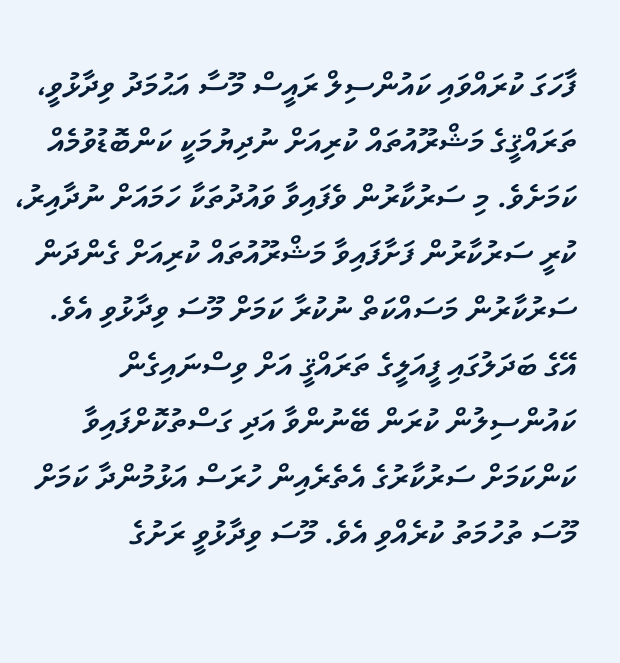ފާހަގަ ކުރައްވައި ކައުންސިލް ރައީސް މޫސާ އަޙުމަދު ވިދާޅުވީ، ތަރައްޤީގެ މަޝްރޫއުތައް ކުރިއަށް ނުދިޔުމަކީ ކަންބޮޑުވުމެއް ކަމަށެވެ. މި ސަރުކާރުން ވެފައިވާ ވައުދުތަކާ ހަމައަށް ނުދާއިރު، ކުރީ ސަރުކާރުން ފަށާފައިވާ މަޝްރޫއުތައް ކުރިއަށް ގެންދަން ސަރުކާރުން މަސައްކަތް ނުކުރާ ކަމަށް މޫސަ ވިދާޅުވި އެވެ.
އޭގެ ބަދަލުގައި ފީއަލީގެ ތަރައްޤީ އަށް ވިސްނައިގެން ކައުންސިލުން ކުރަން ބޭނުންވާ އަދި ގަސްތުކޮށްފައިވާ ކަންކަމަށް ސަރުކާރުގެ އެތެރެއިން ހުރަސް އަޅުމުންދާ ކަމަށް މޫސަ ތުހުމަތު ކުރެއްވި އެވެ. މޫސަ ވިދާޅުވީ ރަށުގެ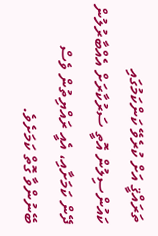ތަރައްޤީ އަށް ކުރެވޭ ކަންކަމުގައި ކައުންސިލުން އޮތީ ސަރުކާރަށް އެއްބާރުލުން ދޭން ކަމަށާއި، އެއީ ރައްޔިތުން ވެސް ބޭނުންވާ ގޮތް ކަމަށެވެ.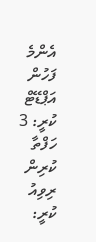އެންމެ ފަހުން އަޕްޑޭޓް ކުރީ: 3 ހަފްތާ ކުރިން
ރިވިއު ކުރީ: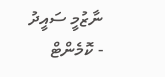ނާޒުމީ ސައީދު
- ކޮމެންޓް